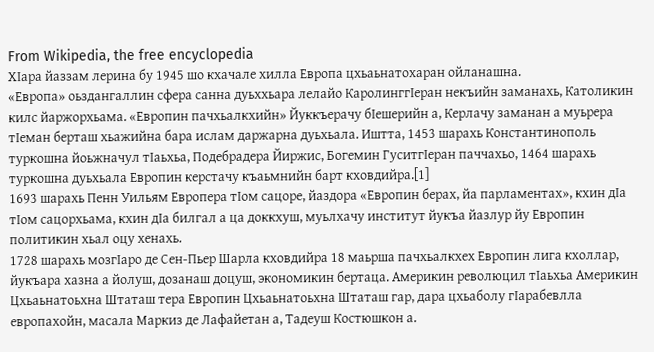From Wikipedia, the free encyclopedia
ХӀара йаззам лерина бу 1945 шо кхачале хилла Европа цхьаьнатохаран ойланашна.
«Европа» оьздангаллин сфера санна дуьххьара лелайо КаролинггӀеран некъийн заманахь, Католикин килс йаржорхьама. «Европин пачхьалкхийн» Йуккъерачу бӀешерийн а, Керлачу заманан а муьрера тӀеман берташ хьажийна бара ислам даржарна дуьхьала. Иштта, 1453 шарахь Константинополь туркошна йоьжначул тӀаьхьа, Подебрадера Йиржис, Богемин ГуситгӀеран паччахьо, 1464 шарахь туркошна дуьхьала Европин керстачу къаьмнийн барт кховдийра.[1]
1693 шарахь Пенн Уильям Европера тӀом сацоре, йаздора «Европин берах, йа парламентах», кхин дӀа тӀом сацорхьама, кхин дӀа билгал а ца доккхуш, муьлхачу институт йукъа йазлур йу Европин политикин хьал оцу хенахь.
1728 шарахь мозгӀаро де Сен-Пьер Шарла кховдийра 18 маьрша пачхьалкхех Европин лига кхоллар, йукъара хазна а йолуш, дозанаш доцуш, экономикин бертаца. Америкин революцил тӀаьхьа Америкин Цхьаьнатоьхна Штаташ тера Европин Цхьаьнатоьхна Штаташ гар, дара цхьаболу гӀарабевлла европахойн, масала Маркиз де Лафайетан а, Тадеуш Костюшкон а.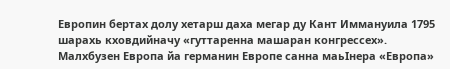Европин бертах долу хетарш даха мегар ду Кант Иммануила 1795 шарахь кховдийначу «гуттаренна машаран конгрессех».
Малхбузен Европа йа германин Европе санна маьӀнера «Европа»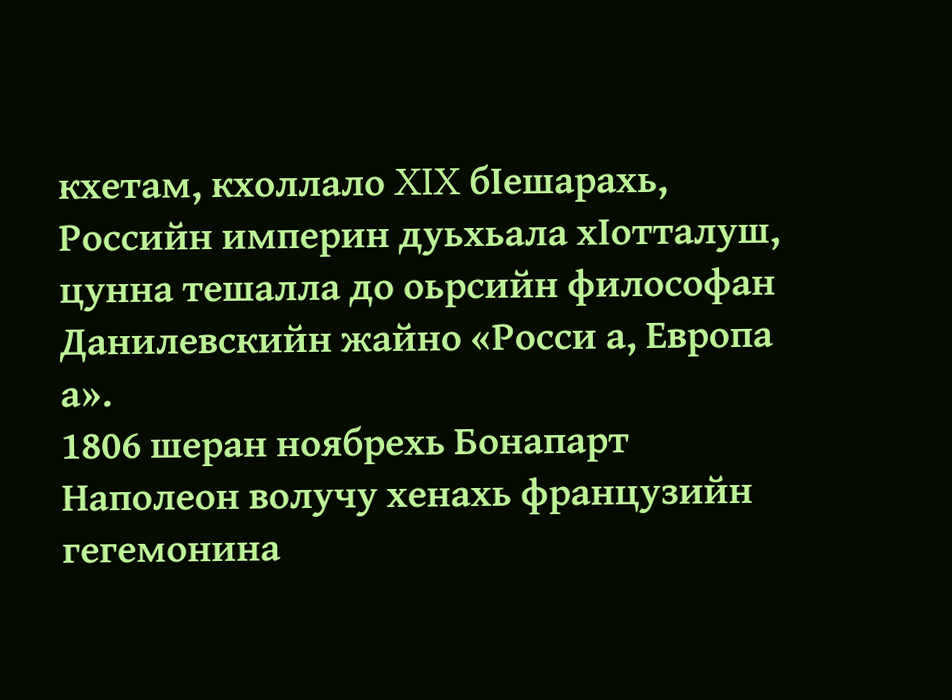кхетам, кхоллало XIX бӀешарахь, Российн империн дуьхьала хӀотталуш, цунна тешалла до оьрсийн философан Данилевскийн жайно «Росси а, Европа а».
1806 шеран ноябрехь Бонапарт Наполеон волучу хенахь французийн гегемонина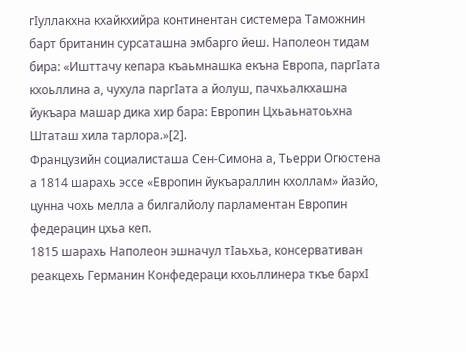гӀуллакхна кхайкхийра континентан системера Таможнин барт британин сурсаташна эмбарго йеш. Наполеон тидам бира: «Ишттачу кепара къаьмнашка екъна Европа, паргӀата кхоьллина а, чухула паргӀата а йолуш, пачхьалкхашна йукъара машар дика хир бара: Европин Цхьаьнатоьхна Штаташ хила тарлора.»[2].
Французийн социалисташа Сен-Симона а, Тьерри Огюстена а 1814 шарахь эссе «Европин йукъараллин кхоллам» йазйо, цунна чохь мелла а билгалйолу парламентан Европин федерацин цхьа кеп.
1815 шарахь Наполеон эшначул тӀаьхьа, консервативан реакцехь Германин Конфедераци кхоьллинера ткъе бархӀ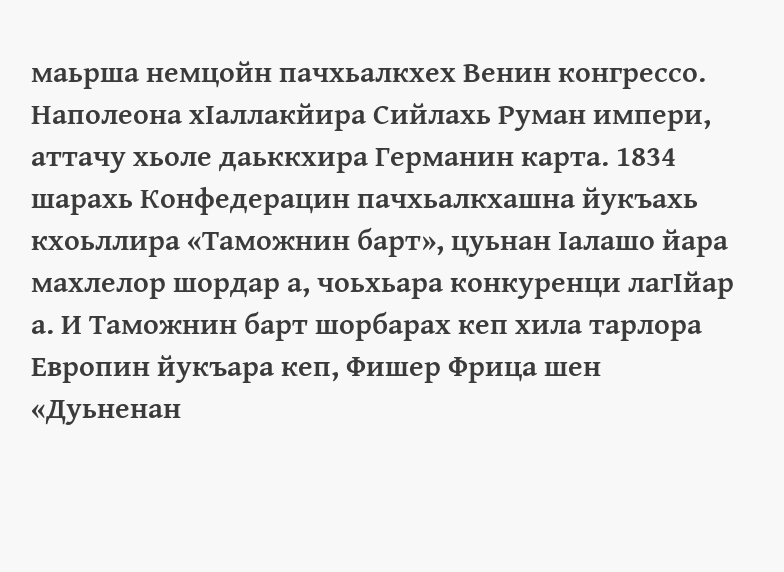маьрша немцойн пачхьалкхех Венин конгрессо. Наполеона хӀаллакйира Сийлахь Руман импери, аттачу хьоле даьккхира Германин карта. 1834 шарахь Конфедерацин пачхьалкхашна йукъахь кхоьллира «Таможнин барт», цуьнан Ӏалашо йара махлелор шордар а, чоьхьара конкуренци лагӀйар а. И Таможнин барт шорбарах кеп хила тарлора Европин йукъара кеп, Фишер Фрица шен «Дуьненан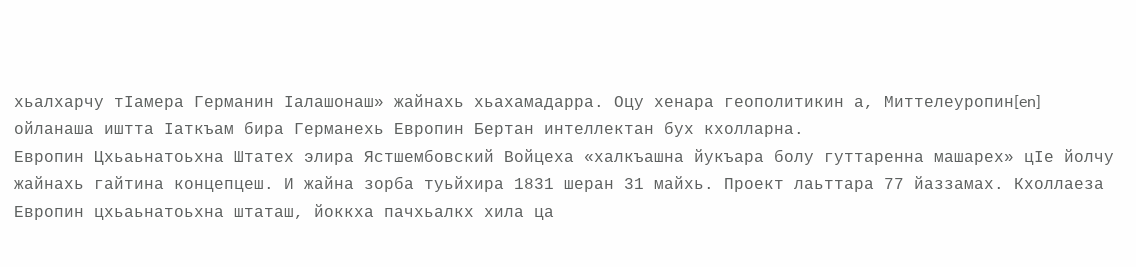хьалхарчу тӀамера Германин Ӏалашонаш» жайнахь хьахамадарра. Оцу хенара геополитикин а, Миттелеуропин[en] ойланаша иштта Ӏаткъам бира Германехь Европин Бертан интеллектан бух кхолларна.
Европин Цхьаьнатоьхна Штатех элира Ястшембовский Войцеха «халкъашна йукъара болу гуттаренна машарех» цӀе йолчу жайнахь гайтина концепцеш. И жайна зорба туьйхира 1831 шеран 31 майхь. Проект лаьттара 77 йаззамах. Кхоллаеза Европин цхьаьнатоьхна штаташ, йоккха пачхьалкх хила ца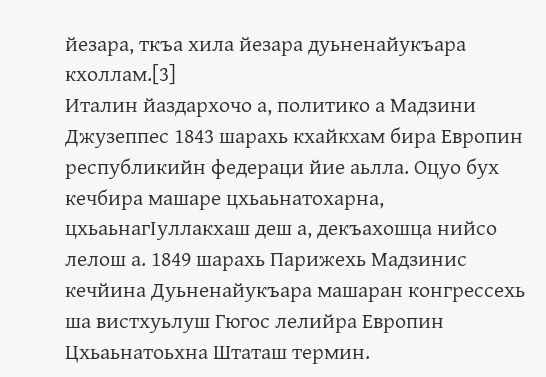йезара, ткъа хила йезара дуьненайукъара кхоллам.[3]
Италин йаздархочо а, политико а Мадзини Джузеппес 1843 шарахь кхайкхам бира Европин республикийн федераци йие аьлла. Оцуо бух кечбира машаре цхьаьнатохарна, цхьаьнагӀуллакхаш деш а, декъахошца нийсо лелош а. 1849 шарахь Парижехь Мадзинис кечйина Дуьненайукъара машаран конгрессехь ша вистхуьлуш Гюгос лелийра Европин Цхьаьнатоьхна Штаташ термин.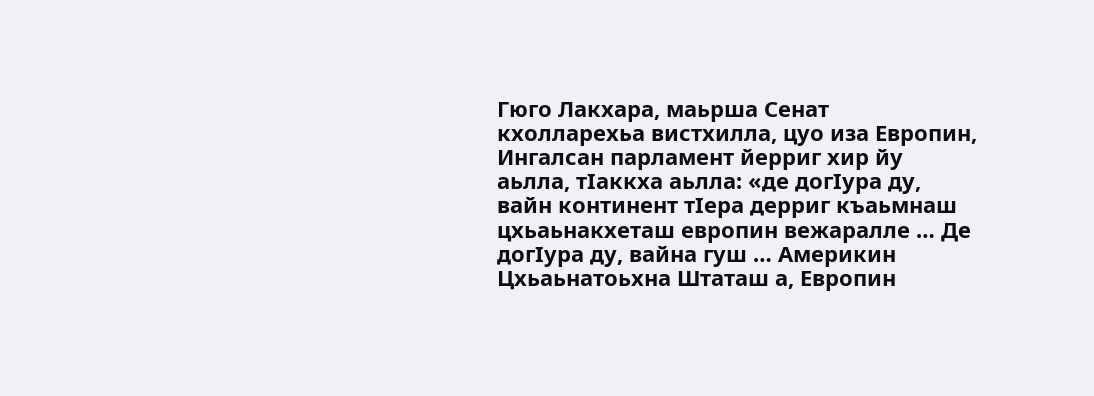Гюго Лакхара, маьрша Сенат кхолларехьа вистхилла, цуо иза Европин, Ингалсан парламент йерриг хир йу аьлла, тӀаккха аьлла: «де догӀура ду, вайн континент тӀера дерриг къаьмнаш цхьаьнакхеташ европин вежаралле … Де догӀура ду, вайна гуш … Америкин Цхьаьнатоьхна Штаташ а, Европин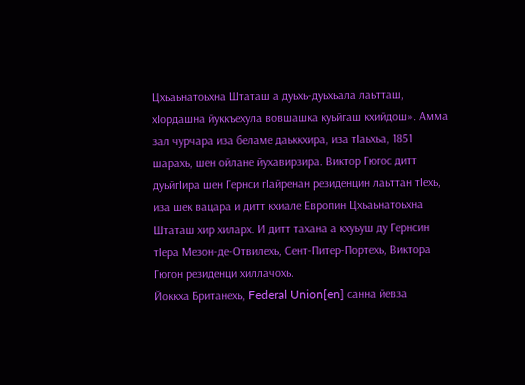Цхьаьнатоьхна Штаташ а дуьхь-дуьхьала лаьтташ, хӀордашна йуккъехула вовшашка куьйгаш кхийдош». Амма зал чурчара иза беламе даьккхира, иза тӀаьхьа, 1851 шарахь, шен ойлане йухавирзира. Виктор Гюгос дитт дуьйгӀира шен Гернси гӀайренан резиденцин лаьттан тӀехь, иза шек вацара и дитт кхиале Европин Цхьаьнатоьхна Штаташ хир хиларх. И дитт тахана а кхуьуш ду Гернсин тӀера Мезон-де-Отвилехь, Сент-Питер-Портехь, Виктора Гюгон резиденци хиллачохь.
Йоккха Британехь, Federal Union[en] санна йевза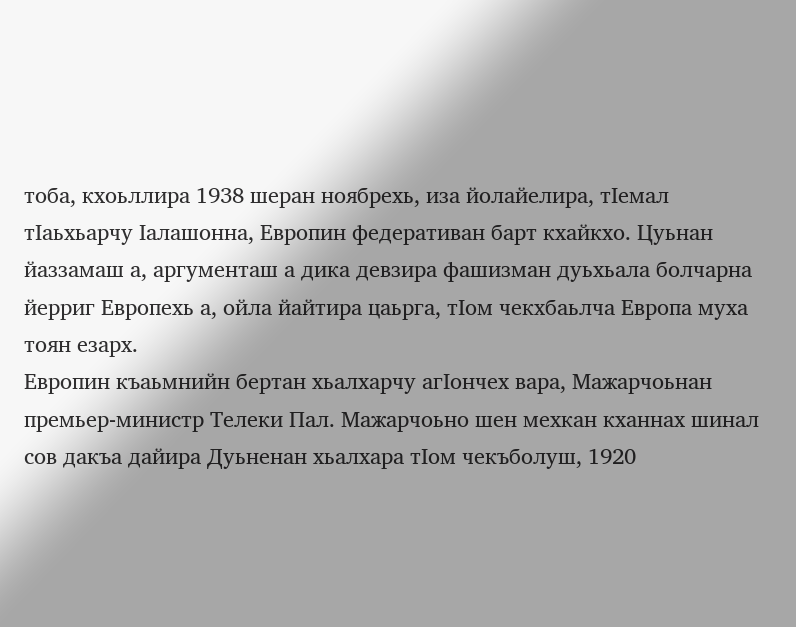тоба, кхоьллира 1938 шеран ноябрехь, иза йолайелира, тӀемал тӀаьхьарчу Ӏалашонна, Европин федеративан барт кхайкхо. Цуьнан йаззамаш а, аргументаш а дика девзира фашизман дуьхьала болчарна йерриг Европехь а, ойла йайтира цаьрга, тӀом чекхбаьлча Европа муха тоян езарх.
Европин къаьмнийн бертан хьалхарчу агӀончех вара, Мажарчоьнан премьер-министр Телеки Пал. Мажарчоьно шен мехкан кханнах шинал сов дакъа дайира Дуьненан хьалхара тӀом чекъболуш, 1920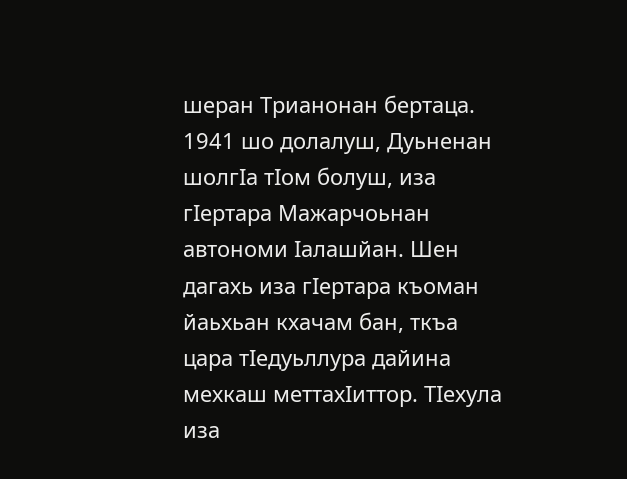шеран Трианонан бертаца. 1941 шо долалуш, Дуьненан шолгӀа тӀом болуш, иза гӀертара Мажарчоьнан автономи Ӏалашйан. Шен дагахь иза гӀертара къоман йаьхьан кхачам бан, ткъа цара тӀедуьллура дайина мехкаш меттахӀиттор. ТӀехула иза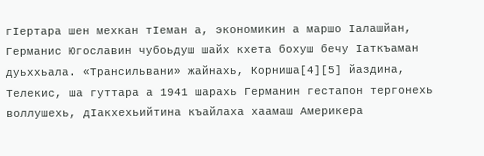гӀертара шен мехкан тӀеман а, экономикин а маршо Ӏалашйан, Германис Югославин чубоьдуш шайх кхета бохуш бечу Ӏаткъаман дуьххьала. «Трансильвани» жайнахь, Корниша[4][5] йаздина, Телекис, ша гуттара а 1941 шарахь Германин гестапон тергонехь воллушехь, дӀакхехьийтина къайлаха хаамаш Америкера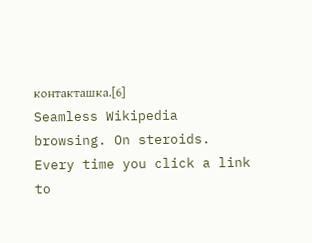контакташка.[6]
Seamless Wikipedia browsing. On steroids.
Every time you click a link to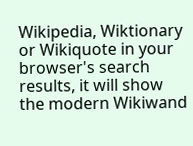Wikipedia, Wiktionary or Wikiquote in your browser's search results, it will show the modern Wikiwand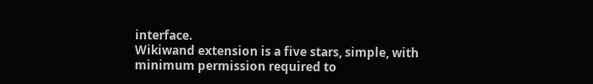interface.
Wikiwand extension is a five stars, simple, with minimum permission required to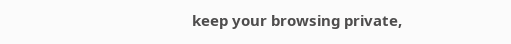keep your browsing private,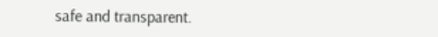safe and transparent.